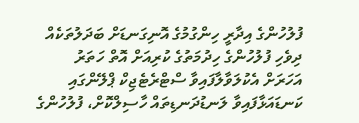ފުލުހުންގެ އިދާރީ ހިންގުމުގެ އޮނިގަނޑަށް ބަދަލުތަކެއް
ދިވެހި ފުލުހުންގެ ހިދުމަތުގެ ކުރިއަށް އޮތް ހަތަރު އަހަރަށް އެކުލަވާލާފައިވާ ސްޓްރެޓެޖިކް ޕްލޭންގައި ކަނޑައަޅާފައިވާ ލަނޑުދަނޑިތައް ހާސިލްކޮށް، ފުލުހުންގެ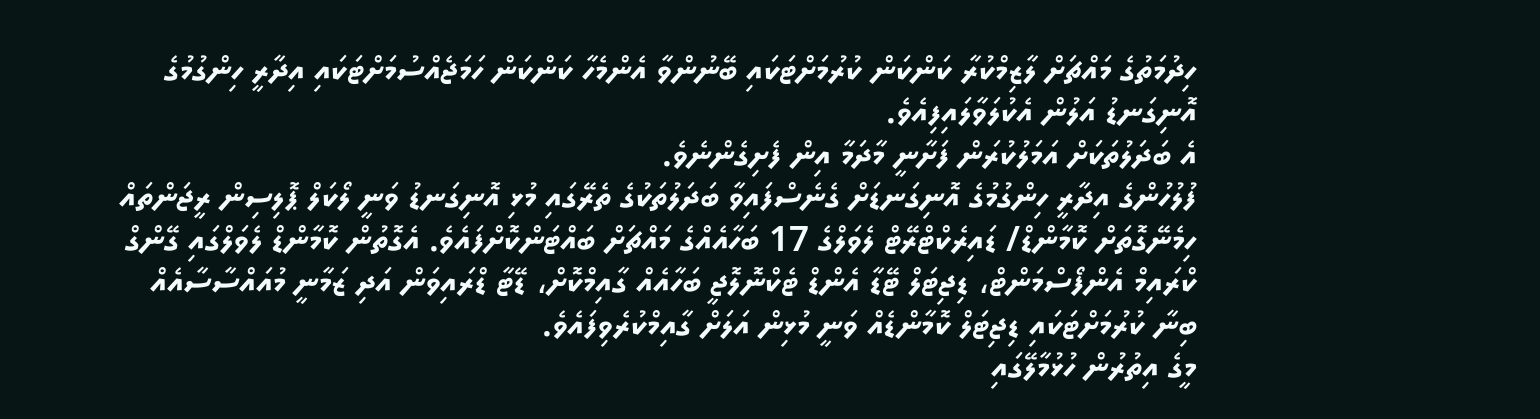ހިދުމަތުގެ މައްޗަށް ލާޒިމްކުރާ ކަންކަން ކުރުމަށްޓަކައި ބޭނުންވާ އެންމެހާ ކަންކަން ހަމަޖެއްސުމަށްޓަކައި އިދާރީ ހިންގުމުގެ އޮނިގަނޑު އަލުން އެކުލަވާލައިފިއެވެ.
އެ ބަދަލުތަކަށް އަމަލުކުރަން ފަށާނީ މާދަމާ އިން ފެށިގެންނެވެ.
ފުލުހުންގެ އިދާރީ ހިންގުމުގެ އޮނިގަނޑަށް ގެނެސްފައިވާ ބަދަލުތަކުގެ ތެރޭގައި މުޅި އޮނިގަނޑު ވަނީ ލޯކަލް ޕޮލިސިން ރީޖަންތައް ހިމެނޭގޮތަށް ކޮމާންޑް/ ޑައިރެކްޓްރޭޓް ލެވަލްގެ 17 ބަހާއެއްގެ މައްޗަށް ބައްޓަންކޮށްފައެވެ. އެގޮތުން ކޮމާންޑް ލެވަލްގައި ގޭންގް ކްރައިމް އެންފޯސްމަންޓް، ޑިޖިޓަލް ޓޭޑާ އެންޑް ޓެކްނޮލޮޖީ ބަހާއެއް ގާއިމްކޮށް، ޑޭޓާ ޑްރައިވަން އަދި ޒަމާނީ މުއައްސާސާއެއް ބިނާ ކުރުމަށްޓަކައި ޑިޖިޓަލް ކޮމާންޑެއް ވަނީ މުޅިން އަލަށް ގާއިމްކުރެވިފައެވެ.
މީގެ އިތުރުން ހުޅުމާލޭގައި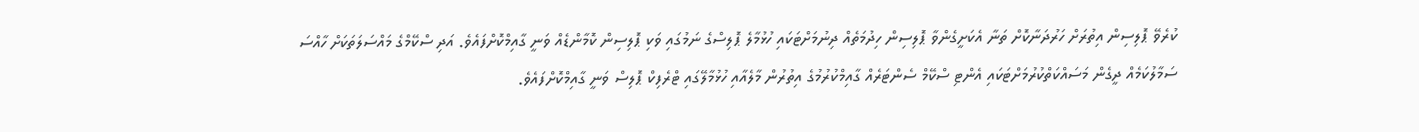ކުރެވޭ ޕޮލިސިން އިތުރަށް ހަރުދަނާކޮށް ތަނާ އެކަށީގެންވާ ޕޮލިސިން ހިދުމަތެއް ދިނުމަށްޓަކައި ހުޅުމާލެ ޕޮލިސްގެ ނަމުގައި ވަކި ޕޮލިސިން ކޮމާންޑެއް ވަނީ ގާއިމްކޮށްފައެވެ. އަދި ސްކޭމްގެ މައްސަލަތަކަށް ހާއްސަ ސަމާލުކަމެއް ދީގެން މަސައްކަތްކުރުމަށްޓަކައި އެންޓި ސްކޭމް ސެންޓަރެއް ގާއިމްކުރުމުގެ އިތުރުން މާލެއާއި ހުޅުމާލޭގައި ޓްރެފިކް ޕޮލިސް ވަނީ ގާއިމްކޮށްފައެވެ.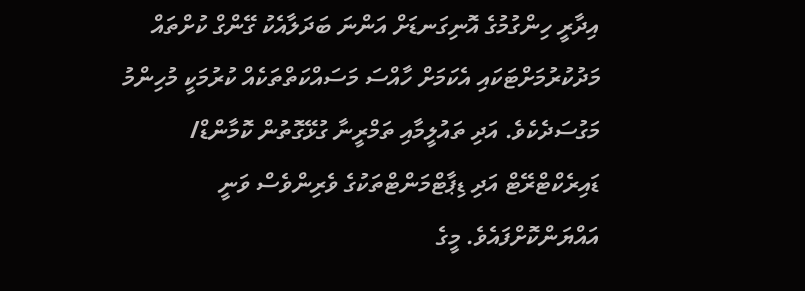އިދާރީ ހިންގުމުގެ އޮނިގަނޑަށް އަންނަ ބަދަލާއެކު ގޭންގް ކުށްތައް މަދުކުރުމަށްޓަކައި އެކަމަށް ހާއްސަ މަސައްކަތްތަކެއް ކުރުމަކީ މުހިންމު މަގުސަދެކެވެ. އަދި ތައުލީމާއި ތަމްރީނާ ގުޅޭގޮތުން ކޮމާންޑް/ ޑައިރެކްޓްރޭޓް އަދި ޑިޕާޓްމަންޓްތަކުގެ ވެރިންވެސް ވަނީ އައްޔަންކޮށްފައެވެ. މީގެ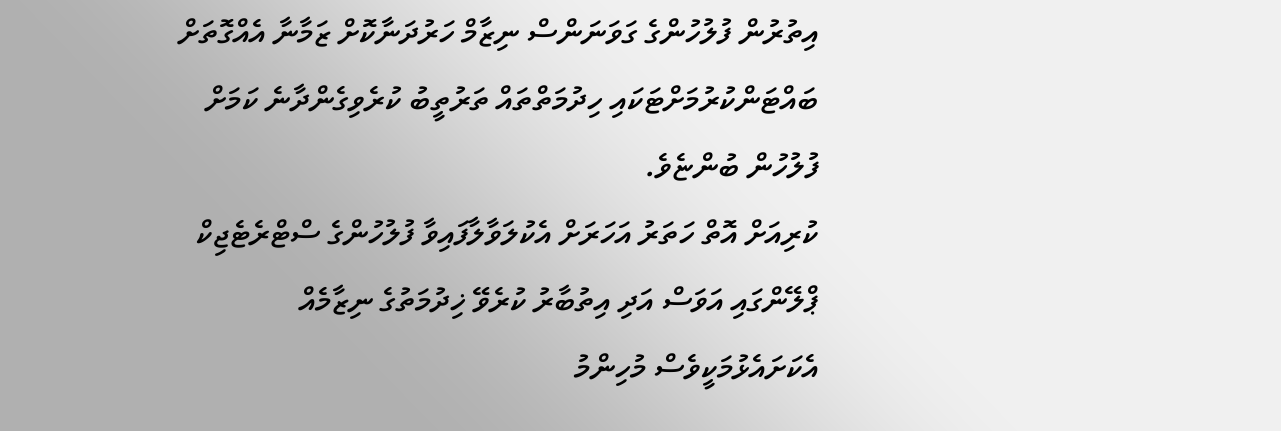އިތުރުން ފުލުހުންގެ ގަވަނަންސް ނިޒާމް ހަރުދަނާކޮށް ޒަމާނާ އެއްގޮތަށް ބައްޓަންކުރުމަށްޓަކައި ހިދުމަތްތައް ތަރުތީބު ކުރެވިގެންދާނެ ކަމަށް ފުލުހުން ބުންޏެވެ.
ކުރިއަށް އޮތް ހަތަރު އަހަރަށް އެކުލަވާލާފައިވާ ފުލުހުންގެ ސްޓްރެޓެޖިކް ޕްލޭންގައި އަވަސް އަދި އިތުބާރު ކުރެވޭ ޚިދުމަތުގެ ނިޒާމެއް އެކަށައެޅުމަކީވެސް މުހިންމު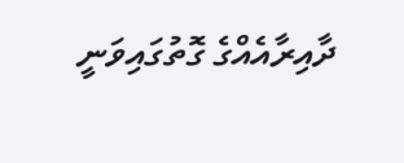ދާއިރާއެއްގެ ގޮތުގައިވަނީ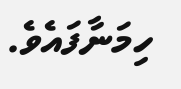ހިމަނާފައެވެ.